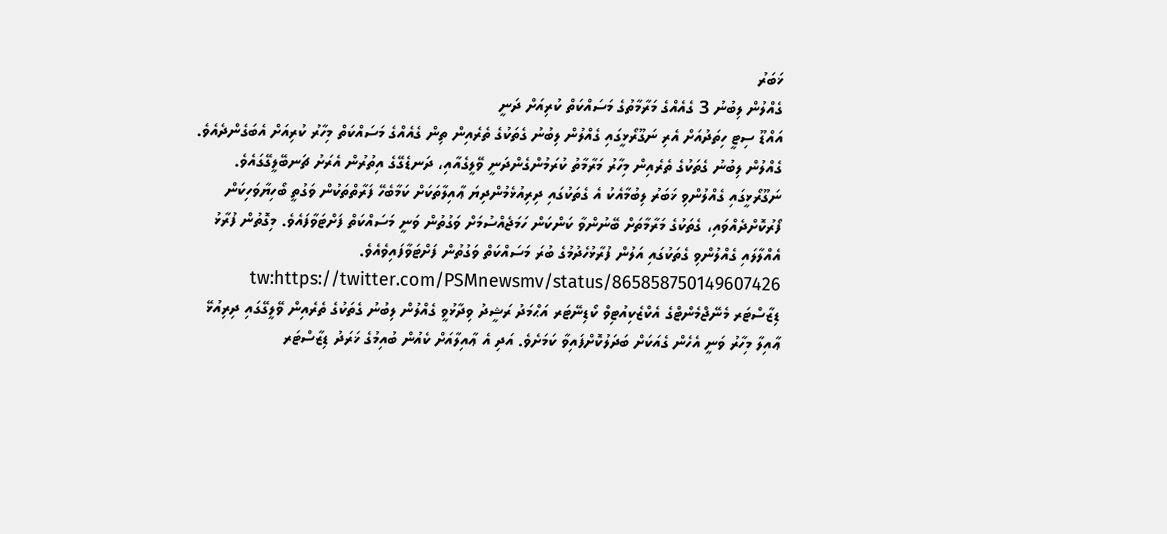ޚަބަރު
ގެއްލުން ލިބުނު 3 ގެއެއްގެ މަރާމާތުގެ މަސައްކަތް ކުރިއަށް ދަނީ
އައްޑޫ ސިޓީ ހިތަދުއަށް އެރި ނަގޫރޯޅީގައި ގެއްލުން ލިބުނު ގެތަކުގެ ތެރެއިން ތިން ގެއެއްގެ މަސައްކަތް މިހާރު ކުރިއަށް އެބަގެންދެއެވެ.
ގެއްލުން ލިބުނު ގެތަކުގެ ތެރެއިން މިހާރު މަރާމާތު ކުރަމުންގެންދަނީ ވޭލީގެއާއި، ދަނޑެގޭގެ އިތުރުން އެރަށު ޗަނބޭލީގޭގައެވެ. ނަގޫރޯޅީގައި ގެއްލުންވި ޚަބަރު ލިބުމާއެކު އެ ގެތަކުގައި ދިރިއުޅެމުންދިޔަ ޢާއިލާތަކަށް ކަމާބެހޭ ފަރާތްތަކުން ވަގުތީ ބޯހިޔާވަހިކަން ފޯރުކޮށްދެއްވައި، ގެތަކުގެ މަރާމާތަށް ބޭނުންވާ ކަންކަން ހަމަޖެއްސުމަށް ވަގުތުން ވަނީ މަސައްކަތް ފަށްޓަވާފައެވެ. މިގޮތުން ފުރާޅު އެއްލާލައި ގެއްލުންވި ގެތަކުގައި އަލުން ފުރާޅުހެދުމުގެ ބުރަ މަސައްކަތް ވަގުތުން ފަށްޓަވާފައިވެއެވެ. tw:https://twitter.com/PSMnewsmv/status/865858750149607426
ޑިޒާސްޓަރ މެނޭޖްމެންޓްގެ އެކްޒެކިއުޓިވް ކޯޑިނޭޓަރ އަޙްމަދު ރަޝީދު ވިދާޅުވީ ގެއްލުން ލިބުނު ގެތަކުގެ ތެރެއިން ވޭލީގޭގައި ދިރިއުޅޭ ޢާއިލާ މިހާރު ވަނީ އެހެން ގެއަކަށް ބަދަލުކޮށްފައިވާ ކަމަށެވެ. އަދި އެ ޢާއިލާއަށް ކެއުން ބުއިމުގެ ޚަރަދު ޑިޒާސްޓަރ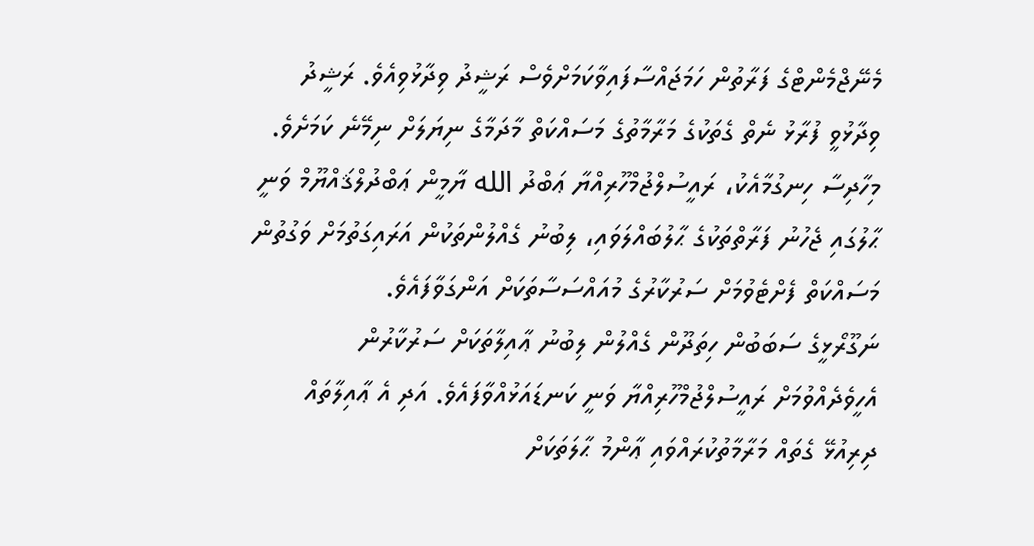މެނޭޖްމެންޓްގެ ފަރާތުން ހަމަޖައްސާފައިވާކަމަށްވެސް ރަޝީދު ވިދާޅުވިއެވެ. ރަޝީދު ވިދާޅުވީ ފުރާޅު ނެތް ގެތަކުގެ މަރާމާތުގެ މަސައްކަތް މާދަމާގެ ނިޔަލަށް ނިމޭނެ ކަމަށެވެ.
މިހާދިސާ ހިނގުމާއެކު، ރައީސުލްޖުމްހޫރިއްޔާ ޢަބްދު الله ޔާމީން ޢަބްދުލްޤައްޔޫމް ވަނީ ޙާލުގައި ޖެހުނު ފަރާތްތަކުގެ ޙާލުބައްލަވައި، ލިބުނު ގެއްލުންތަކުން އަރައިގަތުމަށް ވަގުތުން މަސައްކަތް ފެށްޓެވުމަށް ސަރުކާރުގެ މުއައްސަސާތަކަށް އަންގަވާފައެވެ.
ނަގޫރޯޅީގެ ސަބަބުން ހިތަދޫން ގެއްލުން ލިބުނު ޢާއިލާތަކަށް ސަރުކާރުން އެހީވެދެއްވުމަށް ރައީސުލްޖުމްހޫރިއްޔާ ވަނީ ކަނޑައަޅުއްވާފައެވެ. އަދި އެ ޢާއިލާތައް ދިރިއުޅޭ ގެތައް މަރާމާތުކުރައްވައި ޢާންމު ޙާލަތަކަށް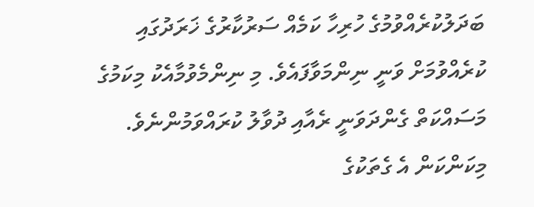ބަދަލުކުރެއްވުމުގެ ހުރިހާ ކަމެއް ސަރުކާރުގެ ޚަރަދުގައި ކުރެއްވުމަށް ވަނީ ނިންމަވާފައެވެ. މި ނިންމެވުމާއެކު މިކަމުގެ މަސައްކަތް ގެންދަވަނީ ރެއާއި ދުވާލު ކުރައްވަމުންނެވެ. މިކަންކަން އެ ގެތަކުގެ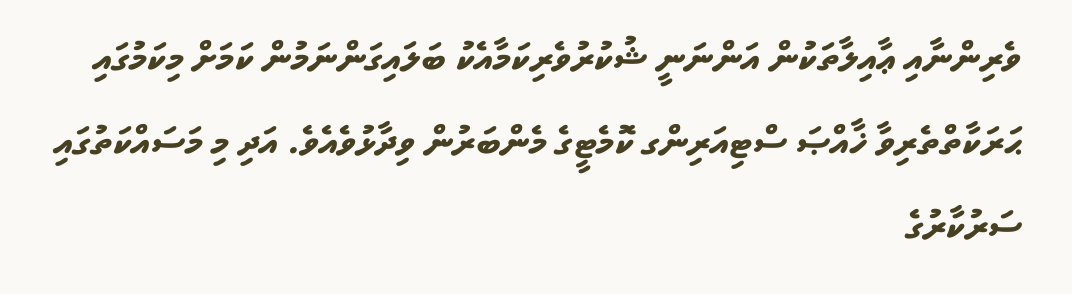ވެރިންނާއި ޢާއިލާތަކުން އަންނަނީ ޝުކުރުވެރިކަމާއެކު ބަލައިގަންނަމުން ކަމަށް މިކަމުގައި ޙަރަކާތްތެރިވާ ޚާއްޞަ ސްޓިއަރިންގ ކޮމެޓީގެ މެންބަރުން ވިދާޅުވެއެވެ. އަދި މި މަސައްކަތުގައި ސަރުކާރުގެ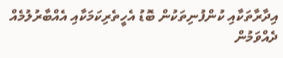އިދާރާތަކާއި ކުންފުނިތަކުން ބޮޑު އެހީތެރިކަމަކާއި އެއްބާރުލުމެއް ދެއްވަމުން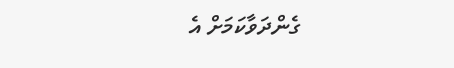ގެންދަވާކަމަށް އެ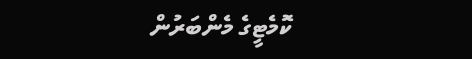ކޮމެޓީގެ މެންބަރުން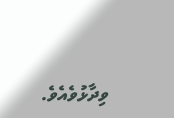ވިދާޅުވެއެވެ.